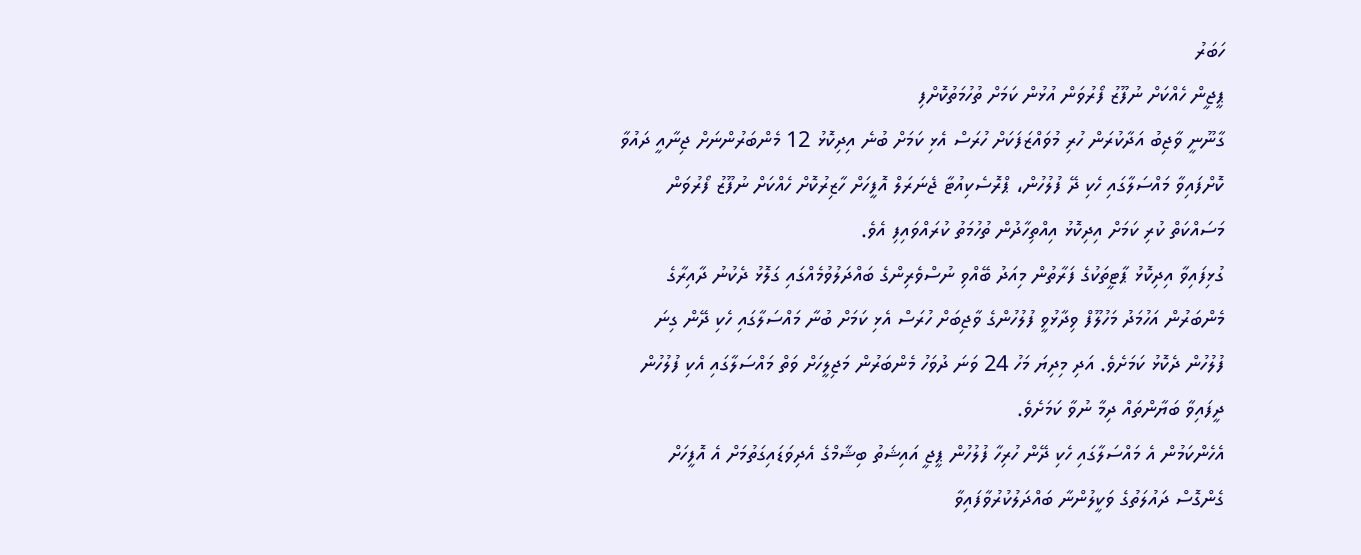ހަބަރު
ޕީޖީން ހެއްކަށް ނުފޫޒު ފޯރުވަން އުޅުން ކަމަށް ތުހުމަތުކޮށްފި
ގާނޫނީ ވާޖިބު އަދާކުރަން ހުރި މުވައްޒަފަކަށް ހުރަސް އެޅި ކަމަށް ބުނެ އިދިކޮޅު 12 މެންބަރުންނަށް ޖިނާއީ ދައުވާ ކޮށްފައިވާ މައްސަލާގައި ހެކި ދޭ ފުލުހުން، ޕްރޮސެކިއުޓާ ޖެނަރަލް އޮފީހަށް ހާޒިރުކޮށް ހެއްކަށް ނުފޫޒު ފޯރުވަން މަސައްކަތް ކުރި ކަމަށް އިދިކޮޅު އިއްތިހާދުން ތުހުމަތު ކުރައްވައިފި އެވެ.
ގުޅިފައިވާ އިދިކޮޅު ޕާޓީތަކުގެ ފަރާތުން މިއަދު ބޭއްވި ނުސްވެރިންގެ ބައްދަލުވުމެއްގައި ގަލޮޅު ދެކުނު ދާއިރާގެ މެންބަރުން އަހުމަދު މަހުލޫފް ވިދާޅުވީ ފުލުހުންގެ ވާޖިބަށް ހުރަސް އެޅި ކަމަށް ބުނާ މައްސަލާގައި ހެކި ދޭން ގިނަ ފުލުހުން ދެކޮޅު ކަމަށެވެ. އަދި މިދިޔަ މަހު 24 ވަނަ ދުވަހު މެންބަރުން މަޖިލީހަށް ވަތް މައްސަލާގައި އެކި ފުލުހުން ދީފައިވާ ބަޔާންތައް ދިމާ ނުވާ ކަމަށެވެ.
އެހެންކަމުން އެ މައްސަލާގައި ހެކި ދޭން ހުރިހާ ފުލުހުން ޕީޖީ އައިޝަތު ބިޝާމްގެ އެދިވަޑައިގަތުމަށް އެ އޮފީހަށް ގެންގޮސް ދައުލަތުގެ ވަކީލުންނާ ބައްދަލުކުރުވާފައިވާ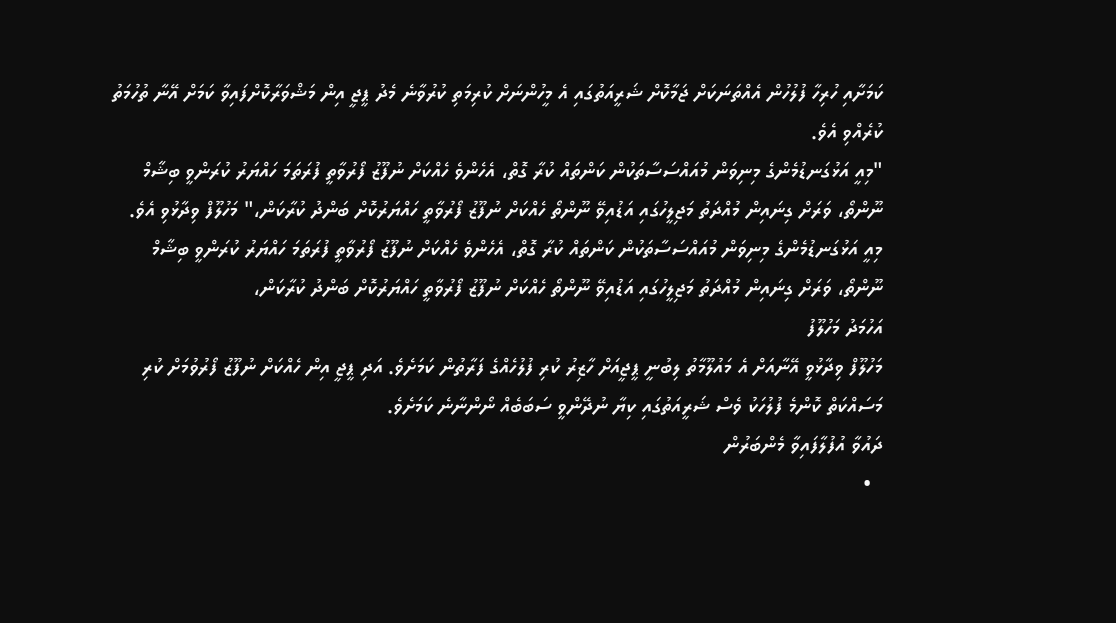ކަމަށާއި ހުރިހާ ފުލުހުން އެއްތަނަކަށް ޖަމާކޮށް ޝަރީއަތުގައި އެ މީހުންނަށް ކުރިމަތި ކުރުވާނެ މެދު ޕީޖީ އިން މަޝްވަރާކޮށްފައިވާ ކަމަށް އޭނާ ތުހުމަތު ކުރެއްވި އެވެ.
"މިއީ އަޅުގަނޑުމެންގެ މިނިވަން މުއައްސަސާތަކުން ކަންތައް ކުރާ ގޮތް، އެހެންވެ ހެއްކަށް ނުފޫޒު ފޯރުވާތީ ފުރަތަމަ ހައްޔަރު ކުރަންވީ ބިޝާމް ނޫންތޯ، ވަރަށް ގިނައިން މުއްދަތު މަޖިލީހުގައި އަޑުއިވޭ ނޫންތޯ ހެއްކަށް ނުފޫޒު ފޯރުވާތީ ހައްޔަރުކޮށް ބަންދު ކުރާކަން،" މަހުލޫފް ވިދާޅުވި އެވެ.
މިއީ އަޅުގަނޑުމެންގެ މިނިވަން މުއައްސަސާތަކުން ކަންތައް ކުރާ ގޮތް، އެހެންވެ ހެއްކަށް ނުފޫޒު ފޯރުވާތީ ފުރަތަމަ ހައްޔަރު ކުރަންވީ ބިޝާމް ނޫންތޯ، ވަރަށް ގިނައިން މުއްދަތު މަޖިލީހުގައި އަޑުއިވޭ ނޫންތޯ ހެއްކަށް ނުފޫޒު ފޯރުވާތީ ހައްޔަރުކޮށް ބަންދު ކުރާކަން،
އަހުމަދު މަހުލޫފު
މަހުލޫފް ވިދާޅުވީ އޭނާއަށް އެ މައުލޫމާތު ލިބުނީ ޕީޖީއަށް ހާޒިރު ކުރި ފުލުހެއްގެ ފަރާތުން ކަމަށެވެ. އަދި ޕީޖީ އިން ހެއްކަށް ނުފޫޒު ފޯރުވުމަށް ކުރި މަސައްކަތް ކޮންމެ ފުލުހަކު ވެސް ޝަރީއަތުގައި ކިޔާ ނުދޭންވީ ސަބަބެއް ނޯންނާނެ ކަމަށެވެ.
ދައުވާ އުފުލާފައިވާ މެންބަރުން
  •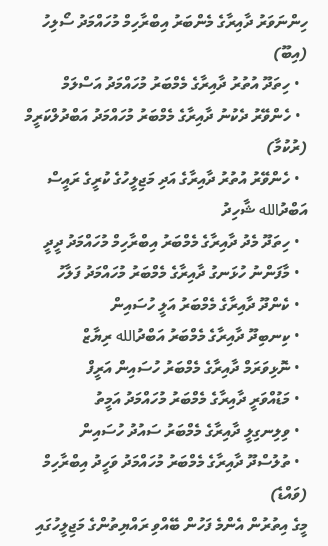ހިންނަވަރު ދާއިރާގެ މެންބަރު އިބްރާހިމް މުހައްމަދު ސޯލިހު (އިބޫ)
  • ހިތަދޫ އުތުރު ދާއިރާގެ މެމްބަރު މުހައްމަދު އަސްލަމް
  • ހެންވޭރު ދެކުނު ދާއިރާގެ މެމްބަރު މުހައްމަދު އަބްދުލްކަރީމް (ރުކުމާ)
  • ހެންވޭރު އުތުރު ދާއިރާގެ އަދި މަޖިލީހުގެ ކުރީގެ ރައީސް އަބްދުالله ޝާހިދު
  • ހިތަދޫ މެދު ދާއިރާގެ މެމްބަރު އިބްރާހިމް މުހައްމަދު ދީދީ
  • މާފަންނު ހުޅަނގު ދާއިރާގެ މެމްބަރު މުހައްމަދު ފަލާހު
  • ކެންދޫ ދާއިރާގެ މެމްބަރު އަލީ ހުސައިން
  • ކިނބިދޫ ދާއިރާގެ މެމްބަރު އަބްދުالله ރިޔާޒް
  • ނޮޅިވަރަމް ދާއިރާގެ މެމްބަރު ހުސައިން އަރީފް
  • މަޑުއްވަރީ ދާއިރާގެ މެމްބަރު މުހައްމަދު އަމީތު
  • ވިލިނގިލީ ދާއިރާގެ މެމްބަރު ސައުދު ހުސައިން
  • ތުލުސްދޫ ދާއިރާގެ މެމްބަރު މުހައްމަދު ވަހީދު އިބްރާހިމް (ވައްޑެ)
މީގެ އިތުރުން އެންމެ ފަހުން ބޭއްވި ރައްޔިތުންގެ މަޖިލީހުގައި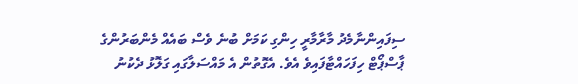ސިފައިންނާމެދު މާރާމާރީ ހިންގި ކަމަށް ބުނެ ވެސް ބައެއް މެންބަރުންގެ ޕާސްޕޯޓް ހިފަހައްޓާފައިވެ އެވެ. އެގޮތުން އެ މައްސަލާގައި ގަލޮޅު ދެކުނު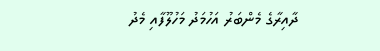ދާއިރާގެ މެންބަރު އަހުމަދު މަހުލޫފާއި މެދު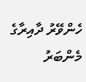ހެންވޭރު ދާއިރާގެ މެންބަރު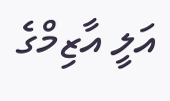އަލީ އާޒިމްގެ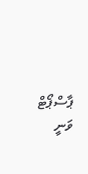ޕާސްޕޯޓް ވަނީ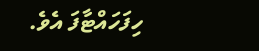ހިފަހައްޓާފަ އެވެ.